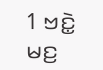1 ꤠꤢꤧ꤭ ꤗꤢ꤬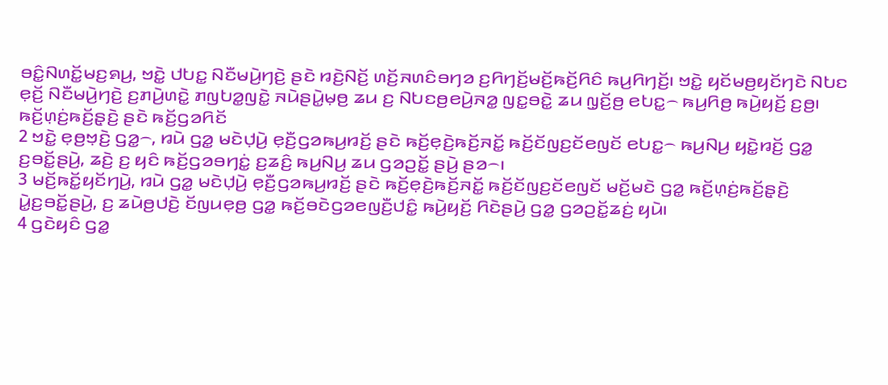ꤋꤢꤨ꤭ꤡꤛꤢꤩ꤭ꤗꤢ꤬ꤎꤣ꤬, ꤠꤢꤧ꤭ ꤓꤝꤢ꤭ ꤡꤢꤪꤗꤣꤧ꤬ꤚꤢꤧ꤬ ꤔꤢꤧ ꤙꤢꤧ꤬ꤡꤢꤩ꤬ ꤛꤢꤩ꤬ꤏꤛꤢꤨꤋꤚꤤ ꤢ꤬ꤖꤚꤢꤩ꤬ꤗꤢꤩ꤬ꤒꤢꤩ꤬ꤖꤢꤨ ꤒꤣ꤬ꤖꤚꤢꤩ꤬꤯ ꤠꤢꤧ꤭ ꤟꤢꤩꤗꤥ꤬ꤟꤢꤩꤚꤢꤧ ꤡꤝꤢ ꤕ꤫ꤢꤩ꤬ ꤡꤢꤪꤗꤣꤧ꤬ꤚꤢꤧ꤬ ꤢ꤬ꤊꤣꤧ꤬ꤛꤢꤧ꤭ ꤊꤜꤝꤤ꤭ꤜꤢꤧ꤭ ꤏꤣꤧꤔꤣꤧ꤭ꤗ꤫ꤥ꤬ ꤘꤣ ꤢ꤬ ꤡꤝꤢꤥ꤬ꤕꤣꤧ꤬ꤏꤤ꤭ ꤜꤢ꤭ꤋꤢꤧ꤭ ꤘꤣ ꤜ꤫ꤢꤩ꤬ꤥ꤬ ꤕꤝꤢ꤭꤮ ꤒꤣ꤬ꤖꤥ꤬ ꤒꤣꤧ꤬ꤟꤢꤩ꤬ ꤢ꤬ꤥ꤬꤯
ꤒꤢꤩ꤬ꤛ꤫ꤢꤦ꤬ꤒꤢꤩ꤬ꤔ꤫ꤢꤧ꤬ ꤔꤢꤧ ꤒꤢꤩ꤬ꤞꤤꤖꤢꤩ
2 ꤠꤢꤧ꤭ ꤕ꤫ꤥ꤬ꤠ꤫ꤢꤧ꤬ ꤞꤤ꤭꤮, ꤙꤣꤧ ꤞꤤ꤭ ꤗꤢꤧꤓ꤫ꤣꤧ꤬ ꤕ꤫ꤢꤪ꤬ꤞꤤꤒꤣ꤬ꤙꤢꤩ꤬ ꤔꤢꤧ ꤒꤢꤩ꤬ꤕ꤫ꤢꤧ꤬ꤒꤢꤩ꤬ꤏꤢꤩ꤭ ꤒꤢꤩ꤬ꤢꤩꤜꤢ꤬ꤢꤩꤕꤜꤢꤩ ꤕꤝꤢ꤭꤮ ꤒꤣ꤬ꤡꤣ꤬ ꤟꤢꤧ꤭ꤙꤢꤩ꤬ ꤞꤤ꤭ ꤢ꤬ꤋꤢꤩ꤭ꤔꤣꤧ꤬, ꤘꤢꤧ꤬ ꤢ꤬ ꤟꤢꤨ ꤒꤢꤩ꤬ꤞꤤꤋꤚꤢꤦ꤭ ꤢ꤬ꤘꤢꤨ꤬ ꤒꤣ꤬ꤡꤣ꤬ ꤘꤣ ꤞꤤꤑꤢꤩ꤭ ꤔꤣꤧ꤬ ꤔꤤ꤮꤯
3 ꤗꤢꤩ꤬ꤒꤢꤩ꤭ꤟꤢꤩꤚꤣꤧ꤬, ꤙꤣꤧ ꤞꤤ꤭ ꤗꤢꤧꤓ꤫ꤣꤧ꤬ ꤕ꤫ꤢꤪ꤬ꤞꤤꤒꤣ꤬ꤙꤢꤩ꤬ ꤔꤢꤧ ꤒꤢꤩ꤬ꤕ꤫ꤢꤧ꤬ꤒꤢꤩ꤬ꤏꤢꤩ꤭ ꤒꤢꤩ꤬ꤢꤩꤜꤢ꤬ꤢꤩꤕꤜꤢꤩ ꤗꤢꤩ꤬ꤗꤢꤧ ꤞꤤ꤭ ꤒꤢꤩ꤬ꤛ꤫ꤢꤦ꤬ꤒꤢꤩ꤬ꤔ꤫ꤢꤧ꤬ ꤣꤧ꤭ꤢ꤬ꤋꤢꤩ꤭ꤔꤣꤧ꤬, ꤢ꤬ ꤘꤣꤧꤥ꤬ꤓꤢꤧ꤬ ꤢꤩꤜꤣꤕ꤫ꤥ꤬ ꤞꤤ꤭ ꤒꤢꤩ꤬ꤋꤢꤧꤞꤤꤕꤜꤢꤪ꤬ꤓꤢꤨ꤭ ꤒꤣꤧ꤬ꤟꤢꤩ꤬ ꤖꤢꤧꤔꤣꤧ꤬ ꤞꤤ꤭ ꤞꤤꤑꤢꤩ꤭ꤘꤢꤦ꤬ ꤟꤣꤧ꤯
4 ꤞꤢꤧꤟꤢꤨ ꤞꤤ꤭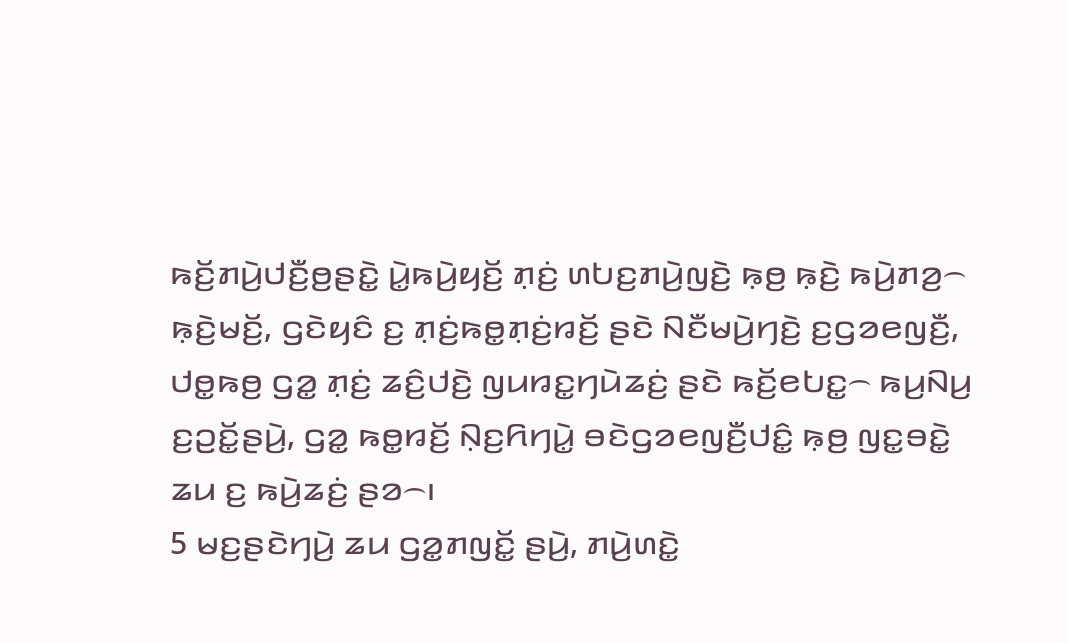ꤒꤢꤩ꤬ꤊꤣꤧ꤬ꤓꤢꤪ꤬ꤥ꤬ꤔꤢꤧ꤭ ꤣꤧ꤭ꤒꤣꤧ꤬ꤟꤢꤩ꤬ ꤊ꤫ꤢꤦ꤬ ꤛꤝꤢ꤬ꤊꤣꤧ꤬ꤜꤢꤧ꤬ ꤒ꤫ꤥ꤬ ꤒ꤫ꤢꤧ꤬ ꤒꤣꤧ꤬ꤊꤤ꤬꤮ ꤒ꤫ꤢꤧ꤬ꤗꤢꤩ꤬, ꤞꤢꤧꤟꤢꤨ ꤢ꤬ ꤊ꤫ꤢꤦ꤬ꤒꤥ꤭ꤊ꤫ꤢꤦ꤬ꤙꤢꤩ꤬ ꤔꤢꤧ ꤡꤢꤪꤗꤣꤧ꤬ꤚꤢꤧ꤬ ꤢ꤬ꤞꤤꤕꤜꤢꤪ꤬, ꤓꤥ꤭ꤒꤥ꤬ ꤞꤤ꤭ ꤊ꤫ꤢꤦ꤬ ꤘꤢꤨ꤬ꤓꤢꤧ꤬ ꤜꤣꤙꤢ꤭ꤚꤣꤧꤘꤢꤦ꤬ ꤔꤢꤧ ꤒꤢꤩ꤬ꤕꤝꤢ꤭꤮ ꤒꤣ꤬ꤡꤣ꤬ ꤢ꤬ꤑꤢꤩ꤭ꤔꤣꤧ꤬, ꤞꤤ꤭ ꤒꤥ꤭ꤙꤢꤩ꤬ ꤡ꤫ꤢ꤬ꤖꤚꤣꤧ꤭ ꤋꤢꤧꤞꤤꤕꤜꤢꤪ꤬ꤓꤢꤨ꤭ ꤒ꤫ꤥ꤬ ꤜꤢ꤭ꤋꤢꤧ꤭ ꤘꤣ ꤢ꤬ ꤒꤣꤧ꤬ꤘꤢꤦ꤬ ꤔꤤ꤮꤯
5 ꤗꤢ꤬ꤔꤢꤧꤚꤣꤧ꤬ ꤘꤣ ꤞꤤ꤭ꤊꤜꤢꤩ꤭ ꤔꤣꤧ꤬, ꤊꤣꤧ꤬ꤛꤢꤧ꤭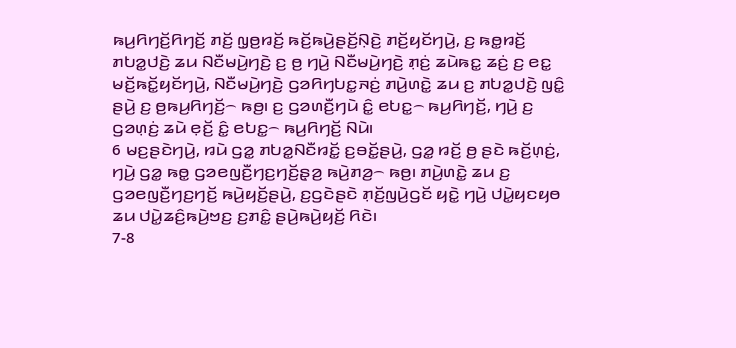ꤒꤣ꤬ꤖꤚꤢꤩ꤬ꤖꤚꤢꤩ꤬ ꤊꤢꤩ꤬ ꤜ꤫ꤥ꤬ꤙꤢꤩ꤬ ꤒꤢꤩ꤬ꤒꤣꤧ꤬ꤔꤢꤩ꤬ꤡ꤫ꤢꤧ꤬ ꤊꤢꤩ꤬ꤟꤢꤩꤚꤣꤧ꤬, ꤢ꤬ ꤒꤥ꤭ꤙꤢꤩ꤬ ꤊꤝꤤ꤭ꤓꤢꤧ꤬ ꤘꤣ ꤡꤢꤪꤗꤣꤧ꤬ꤚꤢꤧ꤬ ꤢ꤬ ꤥ꤬ ꤚꤣꤧ꤬ ꤡꤢꤪꤗꤣꤧ꤬ꤚꤢꤧ꤬ ꤊ꤫ꤢꤦ꤬ ꤘꤣꤧꤒꤢ꤭ ꤘꤢꤦ꤬ ꤢ꤬ ꤕꤢ꤭ ꤗꤢꤩ꤬ꤒꤢꤩ꤭ꤟꤢꤩꤚꤣꤧ꤬, ꤡꤢꤪꤗꤣꤧ꤬ꤚꤢꤧ꤬ ꤞꤤꤖꤚꤝꤢ꤭ꤏꤢꤦ꤬ ꤊꤣꤧ꤬ꤛꤢꤧ꤭ ꤘꤣ ꤢ꤬ ꤊꤝꤤ꤭ꤓꤢꤧ꤬ ꤜꤢꤨ꤭ ꤔꤣꤧ꤬ ꤢ꤬ ꤥ꤬ꤒꤣ꤬ꤖꤚꤢꤩ꤬꤮ ꤒꤥ꤬꤯ ꤢ꤬ ꤞꤤꤛꤢꤪ꤬ꤚꤣꤧ ꤢꤨ꤭ ꤕꤝꤢ꤭꤮ ꤒꤣ꤬ꤖꤚꤢꤩ꤬, ꤚꤣꤧ꤬ ꤢ꤬ ꤞꤤꤛ꤫ꤢꤦ꤬ ꤘꤣꤧ ꤕ꤫ꤢꤩ꤬ ꤢꤨ꤭ ꤕꤝꤢ꤭꤮ ꤒꤣ꤬ꤖꤚꤢꤩ꤬ ꤡꤣꤧ꤯
6 ꤗꤢ꤬ꤔꤢꤧꤚꤣꤧ꤬, ꤙꤣꤧ ꤞꤤ꤭ ꤊꤝꤤ꤭ꤡꤢꤪꤙꤢꤩ꤭ ꤢ꤬ꤋꤢꤩ꤭ꤔꤣꤧ꤬, ꤞꤤ꤭ ꤙꤢꤩ꤬ ꤥ꤬ ꤔꤢꤧ ꤒꤢꤩ꤬ꤛ꤫ꤢꤦ꤬, ꤚꤣꤧ꤬ ꤞꤤ꤭ ꤒꤥ꤭ ꤞꤤꤕꤜꤢꤪ꤬ꤚꤢ꤬ꤚꤢꤩ꤬ꤔ꤫ꤤ꤬ ꤒꤣꤧ꤬ꤊꤤ꤬꤮ ꤒꤥ꤬꤯ ꤊꤣꤧ꤬ꤛꤢꤧ꤭ ꤘꤣ ꤢ꤬ ꤞꤤꤕꤜꤢꤪ꤬ꤚꤢ꤬ꤚꤢꤩ꤬ ꤒꤣꤧ꤬ꤟꤢꤩ꤬ꤔꤣꤧ꤬, ꤢ꤬ꤞꤢꤧꤔꤢꤧ ꤊ꤫ꤢꤩ꤬ꤜꤣꤧ꤬ꤞꤢꤩ ꤟꤢꤧ꤭ ꤚꤣꤧ꤬ ꤓꤣꤧ꤭ꤟꤢꤟꤥ ꤘꤣ ꤓꤣꤧ꤭ꤘꤢꤨ꤬ꤒꤣꤧ꤬ꤠꤢ꤬ ꤢ꤬ꤊꤢꤨ꤭ ꤔꤣꤧ꤬ꤒꤣꤧ꤬ꤟꤢꤩ꤬ ꤖꤢꤧ꤯
7-8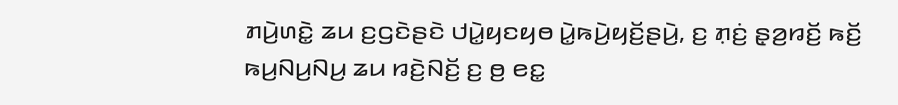ꤊꤣꤧ꤬ꤛꤢꤧ꤭ ꤘꤣ ꤢ꤬ꤞꤢꤧꤔꤢꤧ ꤓꤣꤧ꤭ꤟꤢꤟꤥ ꤣꤧ꤭ꤒꤣꤧ꤬ꤟꤢꤩ꤬ꤔꤣꤧ꤬, ꤢ꤬ ꤊ꤫ꤢꤦ꤬ ꤔ꤫ꤤ꤬ꤙꤢꤩ꤬ ꤒꤢꤩ꤬ ꤒꤣ꤬ꤡꤣ꤬ꤡꤣ꤬ ꤘꤣ ꤙꤢꤧ꤬ꤡꤢꤩ꤬ ꤢ꤬ ꤥ꤬ ꤕꤢ꤭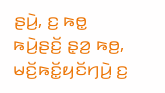ꤔꤣꤧ꤬, ꤢ꤬ ꤒꤥ꤭ ꤒꤣꤧ꤬ꤔꤢꤩ꤬ ꤔ꤫ꤤ꤬ ꤒꤥ꤬, ꤗꤢꤩ꤬ꤒꤢꤩ꤭ꤟꤢꤩꤚꤣꤧ꤬ ꤢ꤬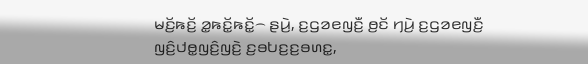ꤗꤢꤩ꤬ꤒꤢꤩ꤬ ꤤ꤭ꤒꤢꤩ꤭ꤒꤢꤩ꤭꤮ ꤔꤣꤧ꤬, ꤢ꤬ꤞꤤꤕꤜꤢꤪ꤬ ꤥ꤬ꤢꤩ ꤚꤣꤧ꤬ ꤢ꤬ꤞꤤꤕꤜꤢꤪ꤬ ꤜꤢꤨ꤬ꤓꤥ꤭ꤜꤢꤨ꤬ꤜꤢꤧ꤬ ꤢ꤬ꤋꤝꤢ꤬ꤢ꤬ꤋꤛꤢ꤭,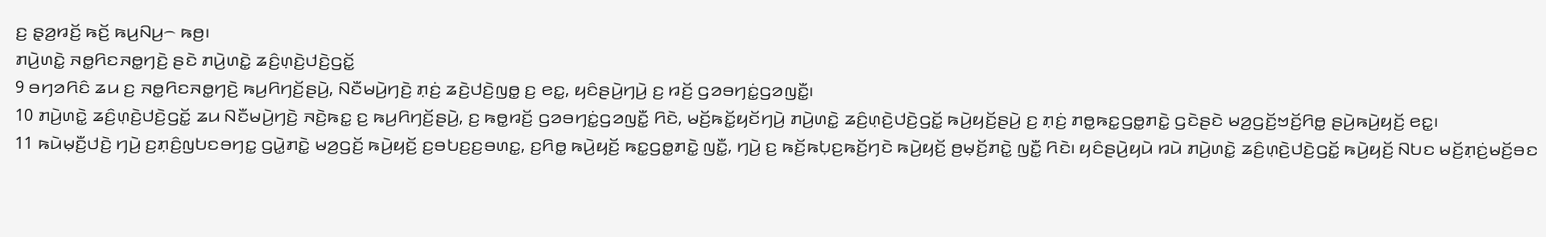ꤢ꤬ ꤔ꤫ꤤ꤬ꤙꤢꤩ꤬ ꤒꤢꤩ꤬ ꤒꤣ꤬ꤡꤣ꤬꤮ ꤒꤥ꤬꤯
ꤊꤣꤧ꤬ꤛꤢꤧ꤭ ꤏꤥ꤭ꤖꤢꤏꤥ꤭ꤚꤢꤧ꤬ ꤔꤢꤧ ꤊꤣꤧ꤬ꤛꤢꤧ꤭ ꤘꤢꤨ꤬ꤛ꤫ꤢꤧ꤬ꤓꤢꤧ꤬ꤞꤢꤩ꤭
9 ꤋꤚꤤꤖꤢꤨ ꤘꤣ ꤢ꤬ ꤏꤥ꤭ꤖꤢꤏꤥ꤭ꤚꤢꤧ꤬ ꤒꤣ꤬ꤖꤚꤢꤩ꤬ꤔꤣꤧ꤬, ꤡꤢꤪꤗꤣꤧ꤬ꤚꤢꤧ꤬ ꤊ꤫ꤢꤦ꤬ ꤘꤢꤧ꤬ꤓꤢꤧ꤬ꤜꤥ꤭ ꤢ꤬ ꤕꤢ꤭, ꤟꤢꤨꤔꤣꤧ꤬ꤚꤣꤧ꤬ ꤢ꤬ ꤙꤢꤩ꤬ ꤞꤤꤋꤚꤢꤦ꤭ꤞꤤꤜꤢꤪ꤭꤯
10 ꤊꤣꤧ꤬ꤛꤢꤧ꤭ ꤘꤢꤨ꤬ꤛ꤫ꤢꤧ꤬ꤓꤢꤧ꤬ꤞꤢꤩ꤭ ꤘꤣ ꤡꤢꤪꤗꤣꤧ꤬ꤚꤢꤧ꤬ ꤏꤢꤧ꤬ꤒꤢ꤭ ꤢ꤬ ꤒꤣ꤬ꤖꤚꤢꤩ꤬ꤔꤣꤧ꤬, ꤢ꤬ ꤒꤥ꤭ꤙꤢꤩ꤬ ꤞꤤꤋꤚꤢꤦ꤭ꤞꤤꤜꤢꤪ꤭ ꤖꤢꤧ, ꤗꤢꤩ꤬ꤒꤢꤩ꤭ꤟꤢꤩꤚꤣꤧ꤬ ꤊꤣꤧ꤬ꤛꤢꤧ꤭ ꤘꤢꤨ꤬ꤛ꤫ꤢꤧ꤬ꤓꤢꤧ꤬ꤞꤢꤩ꤭ ꤒꤣꤧ꤬ꤟꤢꤩ꤬ꤔꤣꤧ꤬ ꤢ꤬ ꤊ꤫ꤢꤦ꤬ ꤊꤥ꤭ꤒꤢ꤭ꤞꤥ꤭ꤊꤢꤧ꤭ ꤞꤢꤧꤔꤢꤧ ꤗꤤ꤬ꤞꤢꤩ꤬ꤠꤢꤩ꤬ꤖꤥ꤭ ꤔꤣꤧ꤬ꤒꤣꤧ꤬ꤟꤢꤩ꤬ ꤕꤢ꤭꤯
11 ꤒꤣꤧꤗ꤫ꤢꤪ꤬ꤓꤢꤧ꤬ ꤚꤣꤧ꤬ ꤢ꤬ꤊ꤫ꤢꤨ꤬ꤜꤝꤢꤋꤚꤢ꤭ ꤞꤣꤧ꤭ꤊꤢꤧ꤭ ꤗꤤ꤬ꤞꤢꤩ꤬ ꤒꤣꤧ꤬ꤟꤢꤩ꤬ ꤢ꤬ꤋꤝꤢ꤬ꤢ꤬ꤋꤛꤢ꤭, ꤢ꤬ꤖꤥ꤭ ꤒꤣꤧ꤬ꤟꤢꤩ꤬ ꤒꤢ꤭ꤞꤥ꤭ꤊꤢꤧ꤭ ꤜꤢꤪ꤭, ꤚꤣꤧ꤬ ꤢ꤬ ꤒꤢꤩ꤬ꤒꤝ꤫ꤢ꤬ꤒꤢꤩ꤬ꤚꤢꤧ ꤒꤣꤧ꤬ꤟꤢꤩ꤬ ꤥ꤬ꤗ꤫ꤢꤩ꤬ꤊꤢꤧ꤭ ꤜꤢꤪ꤭ ꤖꤢꤧ꤯ ꤟꤢꤨꤔꤣꤧ꤬ꤟꤣꤧ ꤙꤣꤧ ꤊꤣꤧ꤬ꤛꤢꤧ꤭ ꤘꤢꤨ꤬ꤛ꤫ꤢꤧ꤬ꤓꤢꤧ꤬ꤞꤢꤩ꤭ ꤒꤣꤧ꤬ꤟꤢꤩ꤬ ꤡꤝꤢ ꤗꤢꤩ꤬ꤊ꤫ꤢꤦ꤬ꤗꤢꤩ꤬ꤋꤢ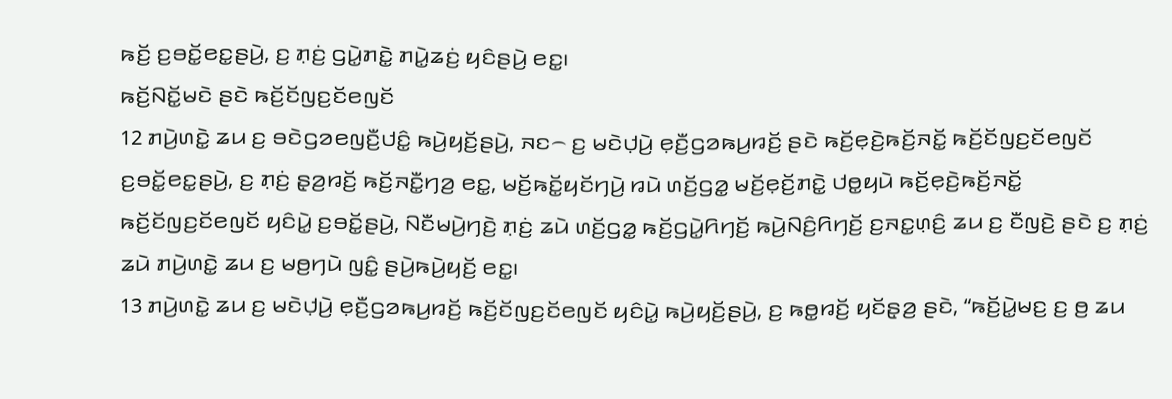ꤒꤢꤩ꤬ ꤢ꤬ꤋꤢꤩ꤭ꤕꤢ꤭ꤔꤣꤧ꤬, ꤢ꤬ ꤊ꤫ꤢꤦ꤬ ꤞꤣꤧ꤭ꤊꤢꤧ꤭ ꤊꤣꤧ꤭ꤘꤢꤦ꤬ ꤟꤢꤨꤔꤣꤧ꤬ ꤕꤢ꤭꤯
ꤒꤢꤩ꤬ꤡꤢꤩ꤭ꤗꤢꤧ ꤔꤢꤧ ꤒꤢꤩ꤬ꤢꤩꤜꤢ꤬ꤢꤩꤕꤜꤢꤩ
12 ꤊꤣꤧ꤬ꤛꤢꤧ꤭ ꤘꤣ ꤢ꤬ ꤋꤢꤧꤞꤤꤕꤜꤢꤪ꤬ꤓꤢꤨ꤭ ꤒꤣꤧ꤬ꤟꤢꤩ꤬ꤔꤣꤧ꤬, ꤏꤢ꤮ ꤢ꤬ ꤗꤢꤧꤓ꤫ꤣꤧ꤬ ꤕ꤫ꤢꤪ꤬ꤞꤤꤒꤣ꤬ꤙꤢꤩ꤬ ꤔꤢꤧ ꤒꤢꤩ꤬ꤕ꤫ꤢꤧ꤬ꤒꤢꤩ꤬ꤏꤢꤩ꤭ ꤒꤢꤩ꤬ꤢꤩꤜꤢ꤬ꤢꤩꤕꤜꤢꤩ ꤢ꤬ꤋꤢꤩ꤭ꤕꤢ꤭ꤔꤣꤧ꤬, ꤢ꤬ ꤊ꤫ꤢꤦ꤬ ꤔ꤫ꤤ꤬ꤙꤢꤩ꤬ ꤒꤢꤩ꤬ꤏꤢꤪ꤭ꤚꤤ꤬ ꤕꤢ꤭, ꤗꤢꤩ꤬ꤒꤢꤩ꤭ꤟꤢꤩꤚꤣꤧ꤬ ꤙꤣꤧ ꤛꤢꤩ꤬ꤞꤤ꤭ ꤗꤢꤩ꤬ꤕ꤫ꤢꤩ꤬ꤊꤢꤧ꤭ ꤓꤥ꤭ꤟꤣꤧ ꤒꤢꤩ꤬ꤕ꤫ꤢꤧ꤬ꤒꤢꤩ꤬ꤏꤢꤩ꤭ ꤒꤢꤩ꤬ꤢꤩꤜꤢ꤬ꤢꤩꤕꤜꤢꤩ ꤟꤢꤨꤣꤧ꤭ ꤢ꤬ꤋꤢꤩ꤭ꤔꤣꤧ꤬, ꤡꤢꤪꤗꤣꤧ꤬ꤚꤢꤧ꤬ ꤊ꤫ꤢꤦ꤬ ꤘꤣꤧ ꤛꤢꤩ꤬ꤞꤤ꤭ ꤒꤢꤩ꤬ꤞꤣꤧ꤭ꤖꤚꤢꤩ꤬ ꤒꤣꤧ꤬ꤡꤢꤨ꤬ꤖꤚꤢꤩ꤬ ꤢ꤬ꤏꤢ꤭ꤛ꤫ꤢꤨ꤬ ꤘꤣ ꤢ꤬ ꤢꤪꤜꤢꤧ꤬ ꤔꤢꤧ ꤢ꤬ ꤊ꤫ꤢꤦ꤬ ꤘꤣꤧ ꤊꤣꤧ꤬ꤛꤢꤧ꤭ ꤘꤣ ꤢ꤬ ꤗꤥ꤬ꤚꤣꤧ ꤜꤢꤨ꤭ ꤔꤣꤧ꤬ꤒꤣꤧ꤬ꤟꤢꤩ꤬ ꤕꤢ꤭꤯
13 ꤊꤣꤧ꤬ꤛꤢꤧ꤭ ꤘꤣ ꤢ꤬ ꤗꤢꤧꤓ꤫ꤣꤧ꤬ ꤕ꤫ꤢꤪ꤬ꤞꤤꤒꤣ꤬ꤙꤢꤩ꤬ ꤒꤢꤩ꤬ꤢꤩꤜꤢ꤬ꤢꤩꤕꤜꤢꤩ ꤟꤢꤨꤣꤧ꤭ ꤒꤣꤧ꤬ꤟꤢꤩ꤬ꤔꤣꤧ꤬, ꤢ꤬ ꤒꤥ꤭ꤙꤢꤩ꤬ ꤟꤢꤩꤔ꤫ꤤ꤬ ꤔꤢꤧ, “ꤒꤢꤩ꤬ꤣꤧ꤭ꤗꤢ꤬ ꤢ꤬ ꤥ꤬ ꤘꤣ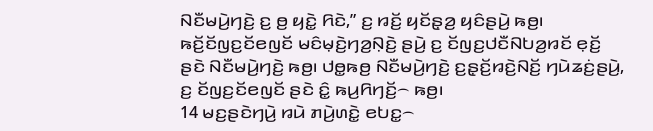ꤡꤢꤪꤗꤣꤧ꤬ꤚꤢꤧ꤬ ꤢ꤬ ꤥ꤬ ꤟꤢꤧ꤭ ꤖꤢꤧ,” ꤢ꤬ ꤙꤢꤩ꤬ ꤟꤢꤩꤔ꤫ꤤ꤬ ꤟꤢꤨꤔꤣꤧ꤬ ꤒꤥ꤬꤯ ꤒꤢꤩ꤬ꤢꤩꤜꤢ꤬ꤢꤩꤕꤜꤢꤩ ꤗꤢꤨꤗ꤫ꤢꤧ꤬ꤚꤤ꤬ꤡ꤫ꤢꤧ꤬ ꤔꤣꤧ꤬ ꤢ꤬ ꤢꤩꤜꤢ꤬ꤓꤢꤪꤡꤝꤤ꤬ꤙꤢꤩ ꤕ꤫ꤢꤩ꤬ ꤔꤢꤧ ꤡꤢꤪꤗꤣꤧ꤬ꤚꤢꤧ꤬ ꤒꤥ꤬꤯ ꤓꤥ꤭ꤒꤥ꤬ ꤡꤢꤪꤗꤣꤧ꤬ꤚꤢꤧ꤬ ꤢ꤬ꤔ꤫ꤢꤩ꤬ꤙꤢꤧ꤬ꤡꤢꤩ꤬ ꤚꤣꤧꤘꤢꤦ꤬ꤔꤣꤧ꤬, ꤢ꤬ ꤢꤩꤜꤢ꤬ꤢꤩꤕꤜꤢꤩ ꤔꤢꤧ ꤢꤨ꤭ ꤒꤣ꤬ꤖꤚꤢꤩ꤬꤮ ꤒꤥ꤬꤯
14 ꤗꤢ꤬ꤔꤢꤧꤚꤣꤧ꤬ ꤙꤣꤧ ꤊꤣꤧ꤬ꤛꤢꤧ꤭ ꤕꤝꤢ꤭꤮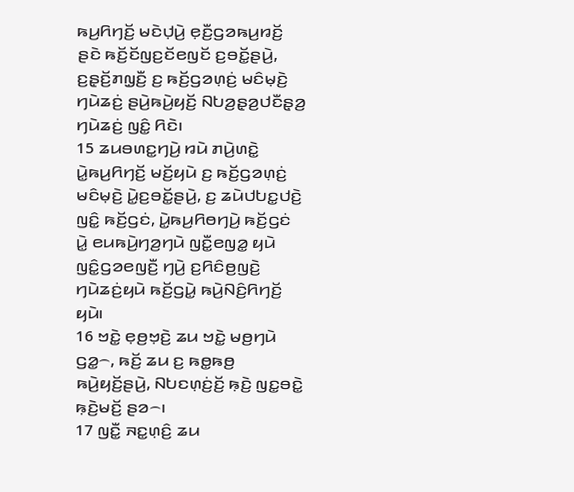ꤒꤣ꤬ꤖꤚꤢꤩ꤬ ꤗꤢꤧꤓ꤫ꤣꤧ꤬ ꤕ꤫ꤢꤪ꤬ꤞꤤꤒꤣ꤬ꤙꤢꤩ꤬ ꤔꤢꤧ ꤒꤢꤩ꤬ꤢꤩꤜꤢ꤬ꤢꤩꤕꤜꤢꤩ ꤢ꤬ꤋꤢꤩ꤭ꤔꤣꤧ꤬, ꤢ꤬ꤔ꤫ꤢꤩ꤬ꤊꤜ꤫ꤢꤪ꤬ ꤢ꤬ ꤒꤢꤩ꤬ꤞꤤꤛ꤫ꤢꤦ꤬ ꤗꤢꤨꤗ꤫ꤢꤧ꤬ ꤚꤣꤧꤘꤢꤦ꤬ ꤔꤣꤧ꤬ꤒꤣꤧ꤬ꤟꤢꤩ꤬ ꤡꤝꤤ꤬ꤔ꤫ꤤ꤬ꤓꤢꤪꤔ꤫ꤤ꤬ ꤚꤣꤧꤘꤢꤦ꤬ ꤜꤢꤨ꤭ ꤖꤢꤧ꤯
15 ꤘꤣꤋꤛꤢ꤭ꤚꤣꤧ꤬ ꤙꤣꤧ ꤊꤣꤧ꤬ꤛꤢꤧ꤭ ꤣꤧ꤭ꤒꤣ꤬ꤖꤚꤢꤩ꤬ ꤗꤢꤩ꤬ꤟꤣꤧ ꤢ꤬ ꤒꤢꤩ꤬ꤞꤤꤛ꤫ꤢꤦ꤬ ꤗꤢꤨꤗ꤫ꤢꤧ꤬ ꤣꤧ꤭ꤢ꤬ꤋꤢꤩ꤭ꤔꤣꤧ꤬, ꤢ꤬ ꤘꤣꤧꤓꤝꤢ꤭ꤓꤢꤧ꤬ ꤜꤢꤨ꤭ ꤒꤢꤩ꤬ꤞꤢꤦ, ꤣꤧ꤭ꤒꤣ꤬ꤖꤥꤚꤣꤧ꤬ ꤒꤢꤩ꤬ꤞꤢꤦ ꤣꤧ꤭ ꤕꤣꤒꤣꤧ꤬ꤚꤤ꤬ꤚꤣꤧ ꤜꤢꤪ꤭ꤕꤜꤤ꤭ ꤟꤣꤧ ꤜꤢꤨ꤭ꤞꤤꤕꤜꤢꤪ꤬ ꤚꤣꤧ꤬ ꤢ꤬ꤖꤢꤨꤥ꤬ꤜꤢꤧ꤬ ꤚꤣꤧꤘꤢꤦ꤬ꤟꤣꤧ ꤒꤢꤩ꤬ꤞꤣꤧ꤭ ꤒꤣꤧ꤬ꤡꤢꤨ꤬ꤖꤚꤢꤩ꤬ ꤟꤣꤧ꤯
16 ꤠꤢꤧ꤭ ꤕ꤫ꤥ꤬ꤠ꤫ꤢꤧ꤬ ꤘꤣ ꤠꤢꤧ꤭ ꤗꤥ꤬ꤚꤣꤧ ꤞꤤ꤭꤮, ꤒꤢꤩ꤬ ꤘꤣ ꤢ꤬ ꤒꤥ꤭ꤒꤥ꤬ ꤒꤣꤧ꤬ꤟꤢꤩ꤬ꤔꤣꤧ꤬, ꤡꤝꤢꤛ꤫ꤢꤦ꤬ꤢꤩ꤬ ꤒ꤫ꤢꤧ꤬ ꤜꤢ꤭ꤋꤢꤧ꤭ ꤒ꤫ꤢꤧ꤬ꤗꤢꤩ꤬ ꤔꤤ꤮꤯
17 ꤜꤢꤪ꤭ ꤏꤢ꤭ꤛ꤫ꤢꤨ꤬ ꤘꤣ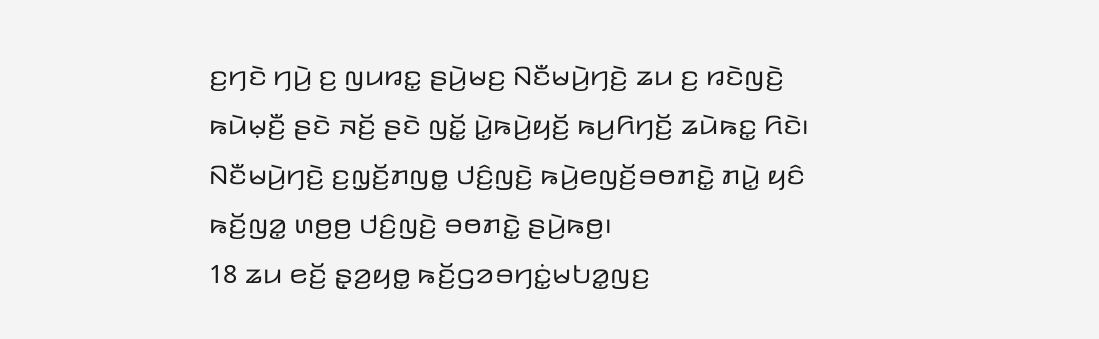ꤢ꤬ꤚꤢꤧ ꤚꤣꤧ꤬ ꤢ꤬ ꤜꤣꤙꤢ꤭ ꤔꤣꤧ꤬ꤗꤢ꤬ ꤡꤢꤪꤗꤣꤧ꤬ꤚꤢꤧ꤬ ꤘꤣ ꤢ꤬ ꤙꤢꤧꤜꤢꤧ꤬ ꤒꤣꤧꤗ꤫ꤢꤪ꤬ ꤔꤢꤧ ꤏꤢꤩ꤬ ꤔꤢꤧ ꤜꤢꤩ꤭ ꤣꤧ꤭ꤒꤣꤧ꤬ꤟꤢꤩ꤬ ꤒꤣ꤬ꤖꤚꤢꤩ꤬ ꤘꤣꤧꤒꤢ꤭ ꤖꤢꤧ꤯ ꤡꤢꤪꤗꤣꤧ꤬ꤚꤢꤧ꤬ ꤢ꤬ꤜ꤫ꤢꤩ꤬ꤊꤜꤥ꤭ ꤓꤢꤨ꤬ꤜꤢꤧ꤬ ꤒꤣꤧ꤬ꤕꤜꤢꤩ꤬ꤋꤥꤊꤢꤧ꤭ ꤊꤣꤧ꤭ ꤟꤢꤨ ꤒꤢꤩ꤬ꤜꤤ꤭ ꤛꤥ꤬ꤥ꤬ ꤓꤢꤨ꤬ꤜꤢꤧ꤬ ꤋꤥꤊꤢꤧ꤭ ꤔꤣꤧ꤬ꤒꤥ꤬꤯
18 ꤘꤣ ꤕꤢꤩ꤬ ꤔ꤫ꤤ꤬ꤟꤥ꤭ ꤒꤢꤩ꤬ꤞꤤꤋꤚꤢꤦ꤭ꤗꤝꤤ꤭ꤜꤢ꤬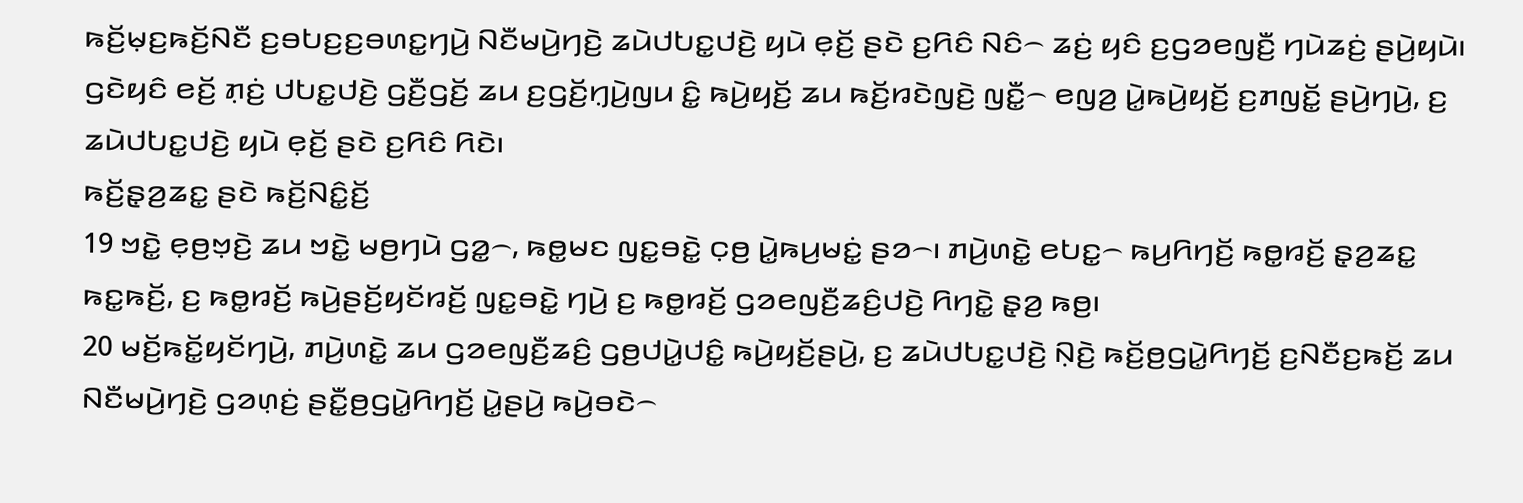ꤒꤢꤩ꤬ꤗ꤫ꤢ꤬ꤒꤢꤩ꤬ꤡꤢꤪ ꤢ꤬ꤋꤝꤢ꤬ꤢ꤬ꤋꤛꤢ꤭ꤚꤣꤧ꤬ ꤡꤢꤪꤗꤣꤧ꤬ꤚꤢꤧ꤬ ꤘꤣꤧꤓꤝꤢ꤭ꤓꤢꤧ꤬ ꤟꤣꤧ ꤕ꤫ꤢꤩ꤬ ꤔꤢꤧ ꤢ꤬ꤖꤢꤨ ꤡꤢꤨ꤮ ꤘꤢꤦ꤬ ꤟꤢꤨ ꤢ꤬ꤞꤤꤕꤜꤢꤪ꤬ ꤚꤣꤧꤘꤢꤦ꤬ ꤔꤣꤧ꤬ꤟꤣꤧ꤯ ꤞꤢꤧꤟꤢꤨ ꤕꤢꤩ꤬ ꤊ꤫ꤢꤦ꤬ ꤓꤝꤢ꤭ꤓꤢꤧ꤬ ꤞꤢꤪ꤬ꤞꤢꤩ꤬ ꤘꤣ ꤢ꤬ꤞꤢꤩ꤬ꤚ꤫ꤣꤧ꤬ꤜꤣ ꤢꤨ꤭ ꤒꤣꤧ꤬ꤟꤢꤩ꤬ ꤘꤣ ꤒꤢꤩ꤬ꤙꤢꤧꤜꤢꤧ꤬ ꤜꤢꤪ꤭꤮ ꤕꤜꤤ꤬ ꤣꤧ꤭ꤒꤣꤧ꤬ꤟꤢꤩ꤬ ꤢ꤬ꤊꤜꤢꤩ꤭ ꤔꤣꤧ꤬ꤚꤣꤧ꤬, ꤢ꤬ ꤘꤣꤧꤓꤝꤢ꤭ꤓꤢꤧ꤬ ꤟꤣꤧ ꤕ꤫ꤢꤩ꤬ ꤔꤢꤧ ꤢ꤬ꤖꤢꤨ ꤖꤢꤧ꤯
ꤒꤢꤩ꤬ꤔ꤫ꤤ꤬ꤘꤢ꤭ ꤔꤢꤧ ꤒꤢꤩ꤬ꤡꤢꤨ꤭ꤢꤩ꤬
19 ꤠꤢꤧ꤭ ꤕ꤫ꤥ꤬ꤠ꤫ꤢꤧ꤬ ꤘꤣ ꤠꤢꤧ꤭ ꤗꤥ꤬ꤚꤣꤧ ꤞꤤ꤭꤮, ꤒꤥ꤭ꤗꤢ ꤜꤢ꤭ꤋꤢꤧ꤭ ꤍ꤫ꤥ꤬ ꤣꤧ꤭ꤒꤣ꤬ꤗꤢꤦ꤭ ꤔꤤ꤮꤯ ꤊꤣꤧ꤬ꤛꤢꤧ꤭ ꤕꤝꤢ꤭꤮ ꤒꤣ꤬ꤖꤚꤢꤩ꤬ ꤒꤥ꤭ꤙꤢꤩ꤬ ꤔ꤫ꤤ꤬ꤘꤢ꤭ ꤒꤢ꤭ꤒꤢꤩ꤬, ꤢ꤬ ꤒꤥ꤭ꤙꤢꤩ꤬ ꤒꤣꤧ꤬ꤔꤢꤩ꤬ꤟꤢꤩꤙꤢꤩ꤬ ꤜꤢ꤭ꤋꤢꤧ꤭ ꤚꤣꤧ꤬ ꤢ꤬ ꤒꤥ꤭ꤙꤢꤩ꤬ ꤞꤤꤕꤜꤢꤪ꤬ꤘꤢꤨ꤬ꤓꤢꤧ꤬ ꤖꤚꤢꤧ꤭ ꤔ꤫ꤤ꤬ ꤒꤥ꤬꤯
20 ꤗꤢꤩ꤬ꤒꤢꤩ꤭ꤟꤢꤩꤚꤣꤧ꤬, ꤊꤣꤧ꤬ꤛꤢꤧ꤭ ꤘꤣ ꤞꤤꤕꤜꤢꤪ꤬ꤘꤢꤨ꤬ ꤞꤥ꤬ꤓꤣꤧ꤭ꤓꤢꤨ꤭ ꤒꤣꤧ꤬ꤟꤢꤩ꤬ꤔꤣꤧ꤬, ꤢ꤬ ꤘꤣꤧꤓꤝꤢ꤭ꤓꤢꤧ꤬ ꤡ꤫ꤢꤧ꤬ ꤒꤢꤩ꤬ꤥ꤬ꤞꤣꤧ꤭ꤖꤚꤢꤩ꤬ ꤢ꤬ꤡꤢꤪꤢ꤬ꤒꤢꤩ꤬ ꤘꤣ ꤡꤢꤪꤗꤣꤧ꤬ꤚꤢꤧ꤬ ꤞꤤꤛ꤫ꤢꤦ꤬ ꤔꤢꤪ꤭ꤥ꤬ꤞꤣꤧ꤭ꤖꤚꤢꤩ꤬ ꤣꤧ꤭ꤔꤣꤧ꤬ ꤒꤣꤧ꤬ꤋꤢꤧ꤮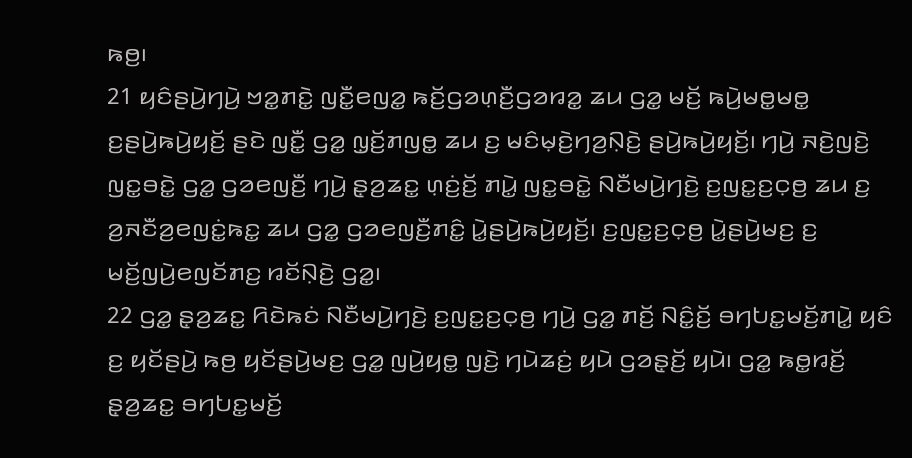ꤒꤥ꤬꤯
21 ꤟꤢꤨꤔꤣꤧ꤬ꤚꤣꤧ꤬ ꤠꤤ꤭ꤊꤢꤧ꤭ ꤜꤢꤪ꤭ꤕꤜꤤ꤭ ꤒꤢꤩ꤬ꤞꤤꤛ꤫ꤢꤪ꤬ꤞꤤꤙꤤ꤭ ꤘꤣ ꤞꤤ꤭ ꤗꤢꤩ꤬ ꤒꤣꤧ꤬ꤗꤥ꤭ꤗꤥ꤭ ꤢ꤬ꤔꤣꤧ꤬ꤒꤣꤧ꤬ꤟꤢꤩ꤬ ꤔꤢꤧ ꤜꤢꤪ꤭ ꤞꤤ꤭ ꤜ꤫ꤢꤩ꤬ꤊꤜꤥ꤭ ꤘꤣ ꤢ꤬ ꤗꤢꤨꤗ꤫ꤢꤧ꤬ꤚꤤ꤬ꤡ꤫ꤢꤧ꤬ ꤔꤣꤧ꤬ꤒꤣꤧ꤬ꤟꤢꤩ꤬꤯ ꤚꤣꤧ꤬ ꤏꤢꤧ꤬ꤜꤢꤧ꤬ ꤜꤢ꤭ꤋꤢꤧ꤭ ꤞꤤ꤭ ꤞꤤꤕꤜꤢꤪ꤬ ꤚꤣꤧ꤬ ꤔ꤫ꤤ꤬ꤘꤢ꤭ ꤛ꤫ꤢꤦ꤬ꤢꤩ꤬ ꤊꤣꤧ꤭ ꤜꤢ꤭ꤋꤢꤧ꤭ ꤡꤢꤪꤗꤣꤧ꤬ꤚꤢꤧ꤬ ꤢ꤬ꤜꤢ꤭ꤢ꤬ꤍ꤫ꤥ꤬ ꤘꤣ ꤢ꤬ ꤤ꤬ꤏꤢꤪꤤ꤬ꤕꤜꤢꤦ꤭ꤒꤢ꤭ ꤘꤣ ꤞꤤ꤭ ꤞꤤꤕꤜꤢꤪ꤬ꤊꤢꤨ꤭ ꤣꤧ꤭ꤔꤣꤧ꤬ꤒꤣꤧ꤬ꤟꤢꤩ꤬꤯ ꤢ꤬ꤜꤢ꤭ꤢ꤬ꤍ꤫ꤥ꤬ ꤣꤧ꤭ꤔꤣꤧ꤬ꤗꤢ꤬ ꤢ꤬ ꤗꤢꤩ꤬ꤜꤣꤧ꤬ꤕꤜꤢꤩꤊꤢ꤬ ꤙꤢꤩꤡ꤫ꤢꤧ꤬ ꤞꤤ꤭꤯
22 ꤞꤤ꤭ ꤔ꤫ꤤ꤬ꤘꤢ꤭ ꤖꤢꤧꤒꤢꤦ ꤡꤢꤪꤗꤣꤧ꤬ꤚꤢꤧ꤬ ꤢ꤬ꤜꤢ꤭ꤢ꤬ꤍ꤫ꤥ꤬ ꤚꤣꤧ꤬ ꤞꤤ꤭ ꤊꤢꤩ꤬ ꤡꤢꤨ꤭ꤢꤩ꤬ ꤋꤚꤝꤢ꤭ꤗꤢꤩ꤬ꤊꤣꤧ꤭ ꤟꤢꤨ ꤢ꤬ ꤟꤢꤩꤔꤣꤧ꤬ ꤒꤥ꤬ ꤟꤢꤩꤔꤣꤧ꤬ꤗꤢ꤬ ꤞꤤ꤭ ꤜꤣꤧ꤬ꤟꤥ꤭ ꤜꤢꤧ꤬ ꤚꤣꤧꤘꤢꤦ꤬ ꤟꤣꤧ ꤞꤤꤔ꤫ꤢꤩ꤬ ꤟꤣꤧ꤯ ꤞꤤ꤭ ꤒꤥ꤭ꤙꤢꤩ꤬ ꤔ꤫ꤤ꤬ꤘꤢ꤭ ꤋꤚꤝꤢ꤭ꤗꤢꤩ꤬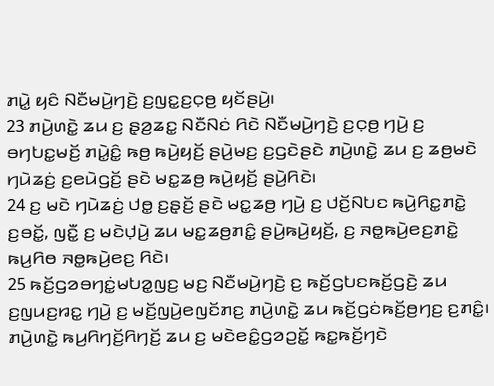ꤊꤣꤧ꤭ ꤟꤢꤨ ꤡꤢꤪꤗꤣꤧ꤬ꤚꤢꤧ꤬ ꤢ꤬ꤜꤢ꤭ꤢ꤬ꤍ꤫ꤥ꤬ ꤟꤢꤩꤔꤣꤧ꤬꤯
23 ꤊꤣꤧ꤬ꤛꤢꤧ꤭ ꤘꤣ ꤢ꤬ ꤔ꤫ꤤ꤬ꤘꤢ꤭ ꤡꤢꤪꤡꤢꤦ ꤖꤢꤧ ꤡꤢꤪꤗꤣꤧ꤬ꤚꤢꤧ꤬ ꤢ꤬ꤍ꤫ꤥ꤬ ꤚꤣꤧ꤬ ꤢ꤬ ꤋꤚꤝꤢ꤭ꤗꤢꤩ꤬ ꤊꤣꤧ꤭ꤢꤨ꤭ ꤒꤥ꤬ ꤒꤣꤧ꤬ꤟꤢꤩ꤬ ꤔꤣꤧ꤬ꤗꤢ꤬ ꤢ꤬ꤞꤢꤧꤔꤢꤧ ꤊꤣꤧ꤬ꤛꤢꤧ꤭ ꤘꤣ ꤢ꤬ ꤘꤥ꤬ꤗꤢꤧ ꤚꤣꤧꤘꤢꤦ꤬ ꤢ꤬ꤕꤣꤧꤞꤢꤩ꤬ ꤔꤢꤧ ꤗꤢ꤭ꤘꤥ꤬ ꤒꤣꤧ꤬ꤟꤢꤩ꤬ ꤔꤣꤧ꤬ꤖꤢꤧ꤯
24 ꤢ꤬ ꤗꤢꤧ ꤚꤣꤧꤘꤢꤦ꤬ ꤓꤥ꤭ ꤢ꤬ꤔ꤫ꤢꤩ꤬ ꤔꤢꤧ ꤗꤢ꤭ꤘꤥ꤬ ꤚꤣꤧ꤬ ꤢ꤬ ꤓꤢꤩ꤬ꤡꤝꤢ ꤒꤣꤧ꤬ꤖꤢ꤭ꤊꤢꤧ꤭ ꤢ꤬ꤋꤢꤩ꤭, ꤜꤢꤪ꤭ ꤢ꤬ ꤗꤢꤧꤓ꤫ꤣꤧ꤬ ꤘꤣ ꤗꤢ꤭ꤘꤥ꤬ꤊꤢꤨ꤭ ꤔꤣꤧ꤬ꤒꤣꤧ꤬ꤟꤢꤩ꤬, ꤢ꤬ ꤏꤥ꤭ꤒꤣꤧ꤬ꤕꤢ꤬ꤊꤢꤧ꤭ ꤒꤣ꤬ꤖꤥ ꤏꤥ꤭ꤒꤣꤧ꤬ꤕꤢ꤬ ꤖꤢꤧ꤯
25 ꤒꤢꤩ꤬ꤞꤤꤋꤚꤢꤦ꤭ꤗꤝꤤ꤭ꤜꤢ꤬ ꤗꤢ꤬ ꤡꤢꤪꤗꤣꤧ꤬ꤚꤢꤧ꤬ ꤢ꤬ ꤒꤢꤩ꤬ꤞꤝꤢꤒꤢꤩ꤬ꤞꤢꤧ꤬ ꤘꤣ ꤢ꤬ꤜꤣꤢ꤬ꤙꤢ꤭ ꤚꤣꤧ꤬ ꤢ꤬ ꤗꤢꤩ꤬ꤜꤣꤧ꤬ꤕꤜꤢꤩꤊꤢ꤬ ꤊꤣꤧ꤬ꤛꤢꤧ꤭ ꤘꤣ ꤒꤢꤩ꤬ꤞꤢꤦꤒꤢꤩ꤬ꤥ꤬ꤚꤢ꤬ ꤢ꤬ꤊꤢꤨ꤭꤯ ꤊꤣꤧ꤬ꤛꤢꤧ꤭ ꤒꤣ꤬ꤖꤚꤢꤩ꤬ꤖꤚꤢꤩ꤬ ꤘꤣ ꤢ꤬ ꤗꤢꤧꤕꤢꤨ꤭ꤞꤤꤑꤢꤩ꤭ ꤒꤢ꤭ꤒꤢꤩ꤬ꤚꤢꤧ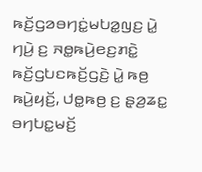ꤒꤢꤩ꤬ꤞꤤꤋꤚꤢꤦ꤭ꤗꤝꤤ꤭ꤜꤢ꤬ ꤣꤧ꤭ ꤚꤣꤧ꤬ ꤢ꤬ ꤏꤥ꤭ꤒꤣꤧ꤬ꤕꤢ꤬ꤊꤢꤧ꤭ ꤒꤢꤩ꤬ꤞꤝꤢꤒꤢꤩ꤬ꤞꤢꤧ꤬ ꤣꤧ꤭ ꤒꤥ꤬ ꤒꤣꤧ꤬ꤟꤢꤩ꤬, ꤓꤥ꤭ꤒꤥ꤬ ꤢ꤬ ꤔ꤫ꤤ꤬ꤘꤢ꤭ ꤋꤚꤝꤢ꤭ꤗꤢꤩ꤬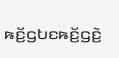ꤒꤢꤩ꤬ꤞꤝꤢꤒꤢꤩ꤬ꤞꤢꤧ꤬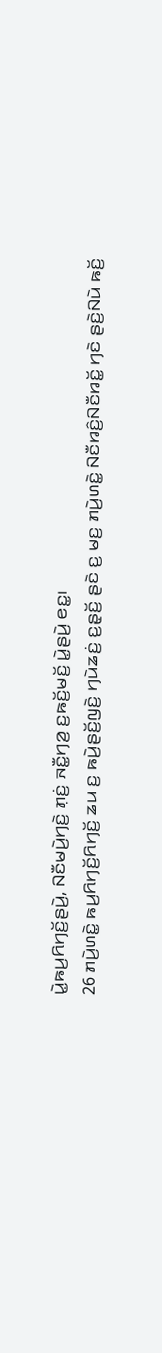ꤣꤧ꤭ꤒꤣ꤬ꤖꤚꤢꤩ꤬ꤔꤣꤧ꤬, ꤡꤢꤪꤗꤣꤧ꤬ꤚꤢꤧ꤬ ꤊ꤫ꤢꤦ꤬ ꤏꤢꤪ꤭ꤚꤤ꤬ ꤢ꤬ꤒꤢꤩ꤬ꤗꤢꤩ꤬ ꤣꤧ꤭ꤔꤣꤧ꤬ ꤕꤢ꤭꤯
26 ꤊꤣꤧ꤬ꤛꤢꤧ꤭ ꤒꤣ꤬ꤖꤚꤢꤩ꤬ꤖꤚꤢꤩ꤬ ꤘꤣ ꤢ꤬ ꤒꤣꤧ꤬ꤔꤢꤩ꤬ꤜꤢꤧ꤬ ꤚꤣꤧꤘꤢꤦ꤬ ꤢ꤬ꤔ꤫ꤢꤩ꤬ ꤔꤢꤧ ꤢ꤬ ꤗꤢ꤬ ꤊꤣꤧ꤬ꤛꤢꤧ꤭ ꤡꤢꤪꤙꤢꤨ꤬ꤡꤢꤪꤙꤢꤩ꤭ ꤚꤢꤧ ꤔꤢꤧ꤬ꤡꤣꤧ ꤒꤢꤩ꤬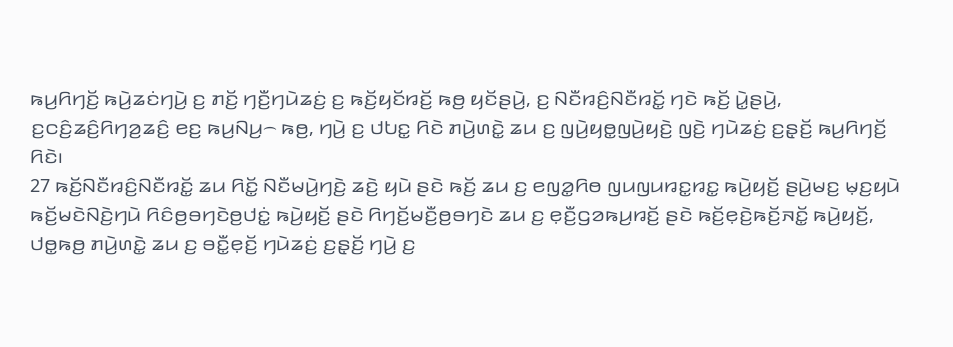ꤒꤣ꤬ꤖꤚꤢꤩ꤬ ꤒꤣꤧ꤬ꤘꤢꤦꤚꤣꤧ꤬ ꤢ꤬ ꤊꤢꤩ꤬ ꤚꤢꤪ꤬ꤚꤣꤧꤘꤢꤦ꤬ ꤢ꤬ ꤒꤢꤩ꤬ꤟꤢꤩꤙꤢꤩ꤬ ꤒꤥ꤬ ꤟꤢꤩꤔꤣꤧ꤬, ꤢ꤬ ꤡꤢꤪꤙꤢꤨ꤬ꤡꤢꤪꤙꤢꤩ꤭ ꤚꤢꤧ ꤒꤢꤩ꤬ ꤣꤧ꤭ꤔꤣꤧ꤬, ꤢ꤬ꤍꤢꤨ꤬ꤘꤢꤨ꤬ꤖꤚꤤ꤬ꤘꤢꤨ꤬ ꤕꤢ꤬ ꤒꤣ꤬ꤡꤣ꤬꤮ ꤒꤥ꤬, ꤚꤣꤧ꤬ ꤢ꤬ ꤓꤝꤢ꤭ ꤖꤢꤧ ꤊꤣꤧ꤬ꤛꤢꤧ꤭ ꤘꤣ ꤢ꤬ ꤜꤣꤧ꤬ꤟꤥ꤭ꤜꤣꤧ꤬ꤟꤢꤧ꤬ ꤜꤢꤧ꤬ ꤚꤣꤧꤘꤢꤦ꤬ ꤢ꤬ꤔ꤫ꤢꤩ꤬ ꤒꤣ꤬ꤖꤚꤢꤩ꤬ ꤖꤢꤧ꤯
27 ꤒꤢꤩ꤬ꤡꤢꤪꤙꤢꤨ꤬ꤡꤢꤪꤙꤢꤩ꤭ ꤘꤣ ꤖꤢꤩ꤭ ꤡꤢꤪꤗꤣꤧ꤬ꤚꤢꤧ꤬ ꤘꤢꤧ꤬ ꤟꤣꤧ ꤔꤢꤧ ꤒꤢꤩ꤬ ꤘꤣ ꤢ꤬ ꤕꤜꤤ꤭ꤖꤥ ꤜꤣꤜꤣꤙꤢ꤭ꤙꤢ꤭ ꤒꤣꤧ꤬ꤟꤢꤩ꤬ ꤔꤣꤧ꤬ꤗꤢ꤬ ꤗ꤫ꤢ꤬ꤟꤣꤧ ꤒꤢꤩ꤬ꤗꤢꤧꤡꤢꤧ꤬ꤚꤣꤧ ꤖꤢꤨꤥ꤬ꤋꤚꤢꤧꤥ꤬ꤓꤢꤦ꤭ ꤒꤣꤧ꤬ꤟꤢꤩ꤬ ꤔꤢꤧ ꤖꤚꤢꤩ꤬ꤗꤢꤪ꤬ꤥ꤬ꤋꤚꤢꤧ ꤘꤣ ꤢ꤬ ꤕ꤫ꤢꤪ꤬ꤞꤤꤒꤣ꤬ꤙꤢꤩ꤬ ꤔꤢꤧ ꤒꤢꤩ꤬ꤕ꤫ꤢꤧ꤬ꤒꤢꤩ꤬ꤏꤢꤩ꤭ ꤒꤣꤧ꤬ꤟꤢꤩ꤬, ꤓꤥ꤭ꤒꤥ꤬ ꤊꤣꤧ꤬ꤛꤢꤧ꤭ ꤘꤣ ꤢ꤬ ꤋꤢꤪ꤭ꤕ꤫ꤢꤩ꤬ ꤚꤣꤧꤘꤢꤦ꤬ ꤢ꤬ꤔ꤫ꤢꤩ꤬ ꤚꤣꤧ꤬ ꤢ꤬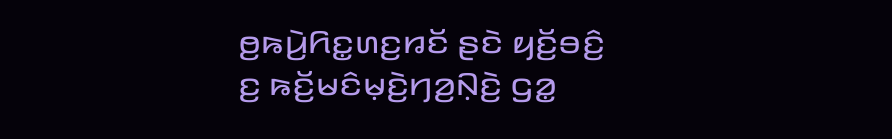ꤥ꤬ꤒꤣꤧ꤬ꤖꤢ꤭ꤛꤢ꤬ꤙꤢꤩ ꤔꤢꤧ ꤟꤢꤩ꤬ꤋꤢꤨ꤬ ꤢ꤬ ꤒꤢꤩ꤬ꤗꤢꤨꤗ꤫ꤢꤧ꤬ꤚꤤ꤬ꤡ꤫ꤢꤧ꤬ ꤞꤤ꤭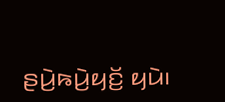ꤔꤣꤧ꤬ꤒꤣꤧ꤬ꤟꤢꤩ꤬ ꤟꤣꤧ꤯